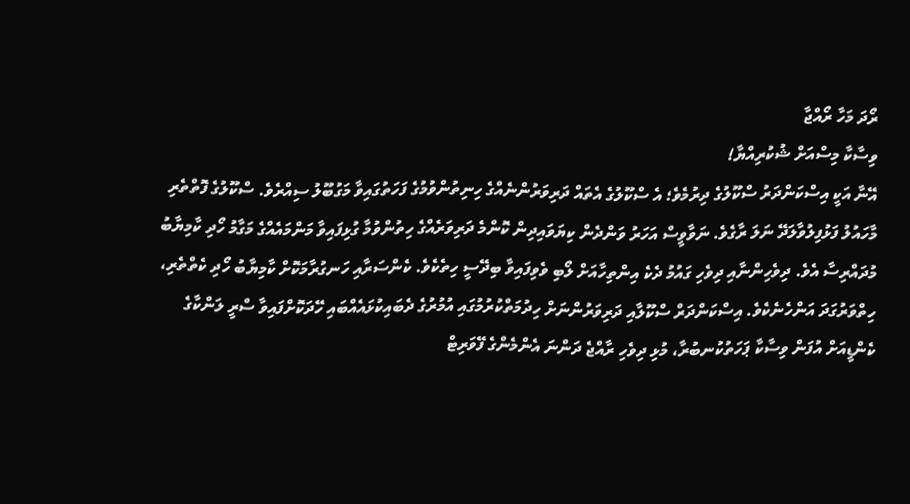ރޯދަ މަހާ ރޯއްޖާ
ވިސާކާ މިސްއަށް ޝުކުރިއްޔާ!
އޭނާ އަކީ އިސްކަންދަރު ސްކޫލުގެ ދިރުމެވެ؛ އެ ސްކޫލުގެ އެތައް ދަރިވަރުންނެއްގެ ހިނިތުންވުމުގެ ފަހަތުގައިވާ މަގުބޫލު ސިއްރެވެ. ސްކޫލުގެ ފޮތްތެރި މާހައުލު ފަޅުފިލުވާލަދޭ ނަލަ ރާގެވެ. ނަވާވީސް އަހަރު ވަންދެން ކިޔަވައިދިން ކޮންމެ ދަރިވަރެއްގެ ހިތުންވުމާ ގުޅިފައިވާ މަންމައެއްގެ މަގާމު ހޯދި ކާމިޔާބު މުދައްރިސާ އެވެ. ދިވެހިންނާއި ދިވެހި ގައުމު ދެކެ އިންތިހާއަށް ލޯބި ވެވިފައިވާ ބިދޭސީ ހިތެކެވެ. ކެންސަރާއި ހަނގުރާމަކޮށް ކާމިޔާބު ހޯދި ކެތްތެރި، ހިތްވަރުގަދަ އަންހެނެކެވެ. އިސްކަންދަރް ސްކޫލާއި ދަރިވަރުންނަށް ހިދުމަތްކުރުމުގައި އުމުރުގެ ދެބައިކުޅައެއްބައި ހޭދަކޮށްފައިވާ ސްރީ ލަންކާގެ ކެންޑީއަށް އުފަން ވިސާކާ ޕަހަތުކުނބުރާ، މުޅި ދިވެހި ރާއްޖެ ދަންނަ އެންމެންގެ ފޭވަރިޓް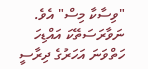"ވިސާކާ މިސް" އެވެ.
ނަވާރަސަތޭކަ އައްޑިހަ ހަތްވަނަ އަހަރުގެ ދިރާސީ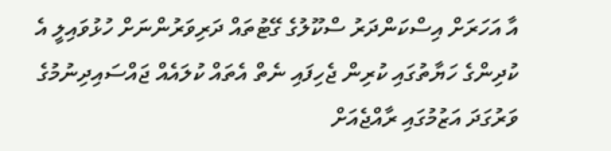އާ އަހަރަށް އިސްކަންދަރު ސްކޫލުގެ ގޭޓުތައް ދަރިވަރުންނަށް ހުޅުވައިލީ އެ ކުދިންގެ ހަޔާތުގައި ކުރިން ޖެހިފައި ނެތް އެތައް ކުލައެއް ޖައްސައިދިނުމުގެ ވަރުގަދަ އަޒުމުގައި ރާއްޖެއަށް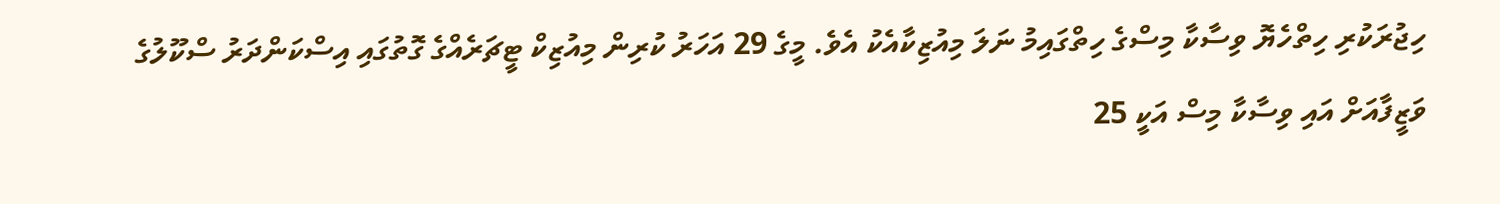ހިޖުރަކުރި ހިތްހެޔޮ ވިސާކާ މިސްގެ ހިތްގައިމު ނަލަ މިއުޒިކާއެކު އެވެ. މީގެ 29 އަހަރު ކުރިން މިއުޒިކް ޓީޗަރެއްގެ ގޮތުގައި އިސްކަންދަރު ސްކޫލުގެ ވަޒީފާއަށް އައި ވިސާކާ މިސް އަކީ 25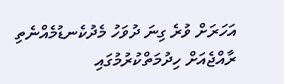އަހަރަށް ވުރެ ގިނަ ދުވަހު މެދުކެނޑުމެއްނެތި ރާއްޖެއަށް ހިދުމަތްކުރުމުގައި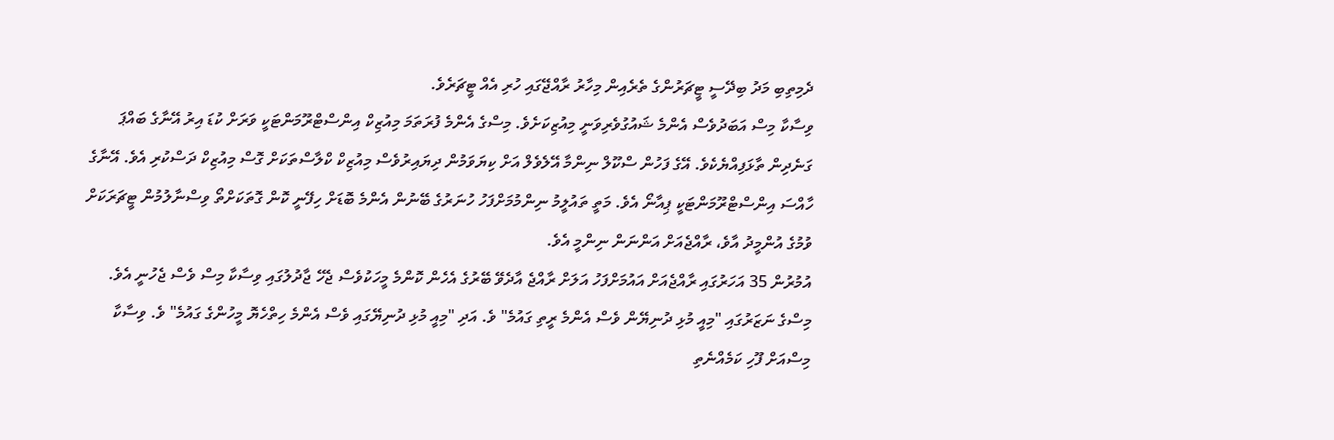ދެމިތިބި މަދު ބިދޭސީ ޓީޗަރުންގެ ތެރެއިން މިހާރު ރާއްޖޭގައި ހުރި އެއް ޓީޗަރެވެ.
ވިސާކާ މިސް އަބަދުވެސް އެންމެ ޝައުގުވެރިވަނީ މިއުޒިކަށެވެ. މިސްގެ އެންމެ ފުރަތަމަ މިއުޒިކް އިންސްޓްރޫމަންޓަކީ ވަރަށް ކުޑަ އިރު އޭނާގެ ބައްޕަ ގަނެދިން ތާޅަފިއްޔެކެވެ. އޭގެ ފަހުން ސްކޫލް ނިންމާ އޭލެވެލް އަށް ކިޔަވަމުން ދިޔައިރުވެސް މިއުޒިކް ކްލާސްތަކަށް ގޮސް މިއުޒިކް ދަސްކުރި އެވެ. އޭނާގެ ހާއްސަ އިންސްޓްރޫމަންޓަކީ ޕިއާނޯ އެވެ. މަތީ ތައުލީމު ނިންމުމަށްފަހު ހުނަރުގެ ބޭނުން އެންމެ ބޮޑަށް ހިފޭނީ ކޮން ގޮތަކަށްތޯ ވިސްނާލުމުން ޓީޗަރަކަށް ވުމުގެ އުންމީދު އާވެ، ރާއްޖެއަށް އަންނަން ނިންމީ އެވެ.
އުމުރުން 35 އަހަރުގައި ރާއްޖެއަށް އައުމަށްފަހު އަލަށް ރާއްޖެ އާދެވޭ ބޭރުގެ އެހެން ކޮންމެ މީހަކުވެސް ޖެހޭ ޖާދުލުގައި ވިސާކާ މިސް ވެސް ޖެހުނީ އެވެ. މިސްގެ ނަޒަރުގައި "މިއީ މުޅި ދުނިޔޭން ވެސް އެންމެ ރީތި ގައުމެ" ވެ. އަދި "މިއީ މުޅި ދުނިޔޭގައި ވެސް އެންމެ ހިތްހެޔޮ މީހުންގެ ގައުމެ" ވެ. ވިސާކާ މިސްއަށް ފޫހި ކަމެއްނެތި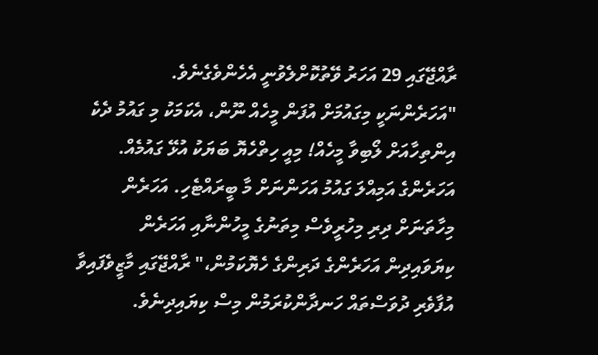ރާއްޖޭގައި 29 އަހަރު ވޭތުކޮށްލެވުނީ އެހެންވެގެނެވެ.
"އަހަރެންނަކީ މިގައުމަށް އުފަން މީހެއް ނޫން، އެކަމަކު މި ގައުމު ދެކެ އިންތިހާއަށް ލޯބިވާ މީހެއް! މިއީ ހިތްހެޔޮ ބަޔަކު އުޅޭ ގައުމެއް. އަހަރެންގެ އަމިއްލަ ގައުމު އަހަންނަށް މާ ބީރައްޓެހި. އަހަރެން މިހާތަނަށް ދިރި މިހުރީވެސް މިތަނުގެ މީހުންނާއި އަހަރެން ކިޔަވައިދިން އަހަރެންގެ ދަރިންގެ ހެޔޮކަމުން،" ރާއްޖޭގައި މާޒީވެފައިވާ އުފާވެރި ދުވަސްތައް ހަނދާންކުރަމުން މިސް ކިޔައިދިނެވެ.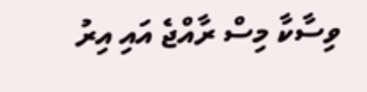ވިސާކާ މިސް ރާއްޖެ އައި އިރު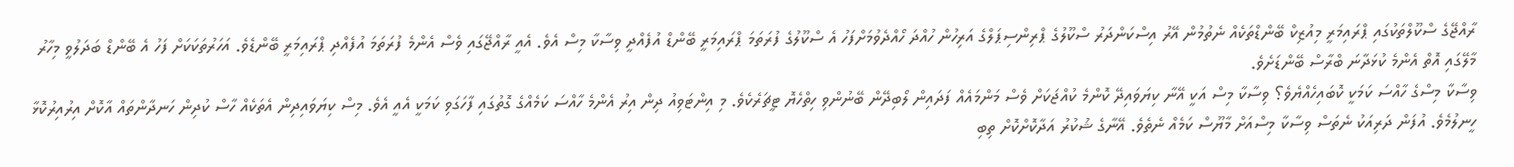ރާއްޖޭގެ ސްކޫލްތަކުގައި ޕްރައިމަރީ މިއުޒިކް ބޭންޑްތަކެއް ނެތުމުން އޭރު އިސްކަންދަރު ސްކޫލުގެ ޕްރިންސިޕަލްގެ އަރިހުން ހުއްދަ ހޯއްދެވުމަށްފަހު އެ ސްކޫލުގެ ފުރަތަމަ ޕްރައިމަރީ ބޭންޑް އުފެއްދީ ވިސާކާ މިސް އެވެ. އެއީ ރާއްޖޭގައި ވެސް އެންމެ ފުރަތަމަ އުފެއްދި ޕްރައިމަރީ ބޭންޑެވެ. އަހަރުތަކަކަށް ފަހު އެ ބޭންޑް ބަދަލުވީ މިހާރު މާލޭގައި އޮތް އެންމެ ކުޅަދާނަ ބްރާސް ބޭންޑަށެވެ.
ވިސާކާ މިސްގެ ހާއްސަ ކަމަކީ ކޮބައިހެއްޔެވެ؟ ވިސާކާ މިސް އަކީ އޭނާ ކިޔަވައިދޭ ކޮންމެ ކުއްޖަކަށް ވެސް މަންމައެއް ފަދައިން ލޯބިދޭން ބޭނުންވި ހިތްހެޔޮ ޓީޗަރެކެވެ. މި އިންޓަވިއު ދިން އިރު އެންމެ ހާއްސަ ކަމެއްގެ ގޮތުގައި ފާހަގަވި ކަމަކީ އެއީ އެވެ. މިސް ކިޔަވައިދިން އެތަކެއް ހާސް ކުދިން ހަނދާންތައް އާކޮށް އިރުއިރުކޮޅާ ހީނލުމެވެ. އުފަން ދަރިއަކު ނެތަސް ވިސާކާ މިސްއަށް މާޔޫސް ކަމެއް ނެތެވެ. އޭނާގެ ޝުކުރު އަދާކޮށްކޮށް ތިބި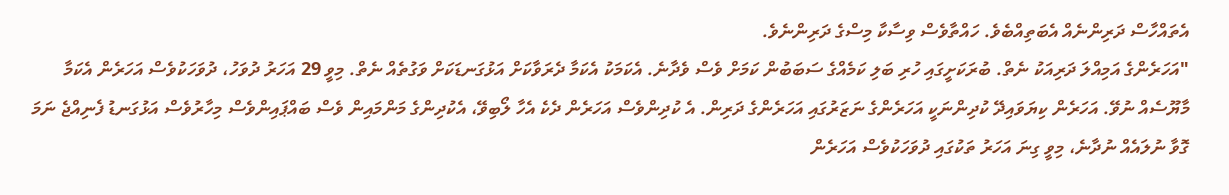އެތައްހާސް ދަރިންނެއް އެބަތިއްބެވެ. ހައްތާވެސް ވިސާކާ މިސްގެ ދަރިންނެވެ.
"އަހަރެންގެ އަމިއްލަ ދަރިއަކު ނެތް. ބުރަކަށީގައި ހުރި ބަލި ކަމެއްގެ ސަބަބުން ކަމަށް ވެސް ވެދާނެ. އެކަމަކު އެކަމާ ދެރަވާކަށް އަޅުގަނޑަކަށް ވަގުތެއް ނެތް. މިވީ 29 އަހަރު ދުވަހު، ދުވަހަކުވެސް އަހަރެން އެކަމާ މާޔޫސެއް ނުވޭ. އަހަރެން ކިޔަވައިދޭ ކުދިންނަކީ އަހަރެންގެ ނަޒަރުގައި އަހަރެންގެ ދަރިން. އެ ކުދިންވެސް އަހަރެން ދެކެ އެހާ ލޯބިވޭ، އެކުދިންގެ މަންމައިން ވެސް ބައްޕައިންވެސް މިހާރުވެސް އަޅުގަނޑު ފެނިއްޖެ ނަމަ ގޮވާ ނުލައެއް ނުދާނެ، މިވީ ގިނަ އަހަރު ތަކުގައި ދުވަހަކުވެސް އަހަރެން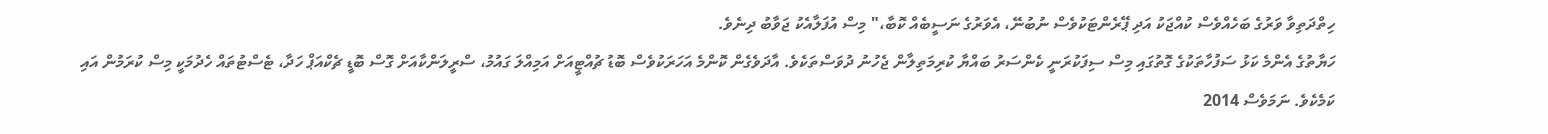ހިތްދަތިވާ ވަރުގެ ބަހެއްވެސް ކުއްޖަކު އަދި ޕޭރެންޓަކުވެސް ނުބުނޭ، އެވަރުގެ ނަސީބެއް ކޮބާ،" މިސް އުފަލާއެކު ޖަވާބު ދިނެވެ.
ހަޔާތުގެ އެންމެ ކަޅު ސަފުހާތަކުގެ ގޮތުގައި މިސް ސިފަކުރަނީ ކެންސަރު ބައްޔާ ކުރިމަތިލާން ޖެހުނު ދުވަސްތަކެވެ. އާދަވެގެން ކޮންމެ އަހަރަކުވެސް ބޮޑު ޗުއްޓީއަށް އަމިއްލަ ގައުމު، ސްރީލަންކާއަށް ގޮސް ބޮޑީ ޗެކްއަޕް ހަދާ، ޓެސްޓުތައް ހެދުމަކީ މިސް ކުރަމުން އައި ކަމެކެވެ. ނަމަވެސް 2014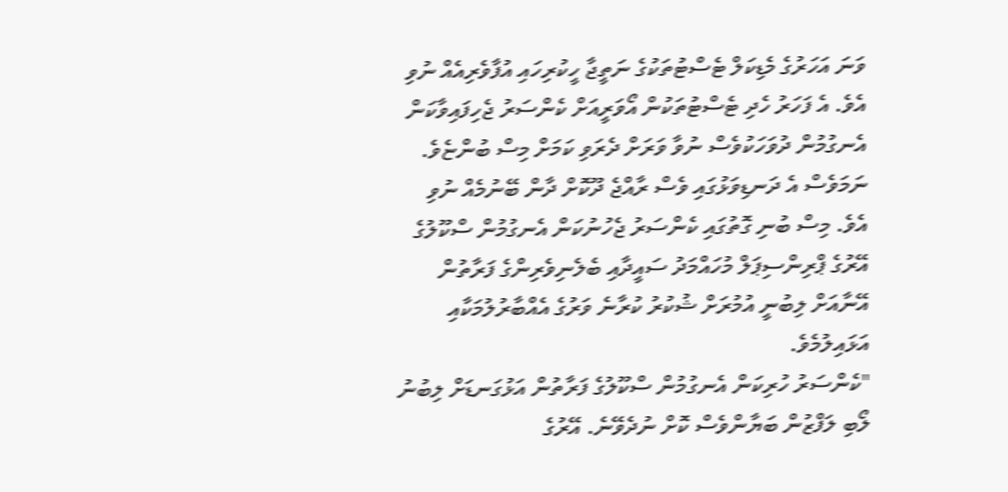ވަނަ އަހަރުގެ މެޑިކަލް ޓެސްޓުތަކުގެ ނަތީޖާ ހީކުރިހައި އުފާވެރިއެއް ނުވި އެވެ. އެ ފަހަރު ހެދި ޓެސްޓުތަކުން އޯވަރީއަށް ކެންސަރު ޖެހިފައިވާކަން އެނގުމުން ދުވަހަކުވެސް ނުވާ ވަރަށް ދެރަވި ކަމަށް މިސް ބުންޏެވެ. ނަމަވެސް އެ ދަނޑިވަޅުގައި ވެސް ރާއްޖެ ދޫކޮށް ދާން ބޭނުމެއް ނުވި އެވެ. މިސް ބުނި ގޮތުގައި ކެންސަރު ޖެހުނުކަން އެނގުމުން ސްކޫލުގެ އޭރުގެ ޕްރިންސިޕަލް މުހައްމަދު ސައީދާއި ބެލެނިވެރިންގެ ފަރާތުން އޭނާއަށް ލިބުނީ އުމުރަށް ޝުކުރު ކުރާނެ ވަރުގެ އެއްބާރުލުމަކާއި އަޅައިލުމެވެ.
"ކެންސަރު ހުރިކަން އެނގުމުން ސްކޫލުގެ ފަރާތުން އަޅުގަނޑަށް ލިބުނު ލޯބި ލަފްޒުން ބަޔާންވެސް ކޮށް ނުދެވޭނެ. އޭރުގެ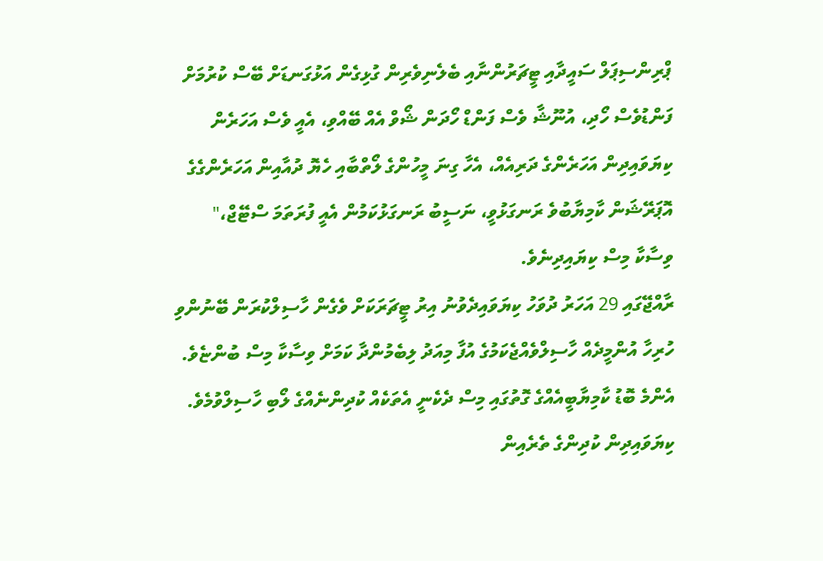ޕްރިންސިޕަލް ސައީދާއި ޓީޗަރުންނާއި ބެލެނިވެރިން ގުޅިގެން އަޅުގަނޑަށް ބޭސް ކުރުމަށް ފަންޑުވެސް ހޯދި، އުނޫޝާ ވެސް ފަންޑް ހޯދަން ޝޯވް އެއް ބޭއްވި، އެއީ ވެސް އަހަރެން ކިޔަވައިދިން އަހަރެންގެ ދަރިއެއް، އެހާ ގިނަ މީހުންގެ ލޯތްބާއި ހެޔޮ ދުއާއިން އަހަރެންގެގެ އޮޕަރޭޝަން ކާމިޔާބުވެ ރަނގަޅުވީ، ނަސީބު ރަނގަޅުކަމުން އެއީ ފުރަތަމަ ސްޓޭޖް،" ވިސާކާ މިސް ކިޔައިދިނެވެ.
ރާއްޖޭގައި 29 އަހަރު ދުވަހު ކިޔަވައިދެވުނު އިރު ޓީޗަރަކަށް ވެގެން ހާސިލްކުރަން ބޭނުންވި ހުރިހާ އުންމީދެއް ހާސިލްވެއްޖެކަމުގެ އުފާ މިއަދު ލިބެމުންދާ ކަމަށް ވިސާކާ މިސް ބުންޏެވެ. އެންމެ ބޮޑު ކާމިޔާބީއެއްގެ ގޮތުގައި މިސް ދެކެނީ އެތަކެއް ކުދިންނެއްގެ ލޯބި ހާސިލްވުމެވެ. ކިޔަވައިދިން ކުދިންގެ ތެރެއިން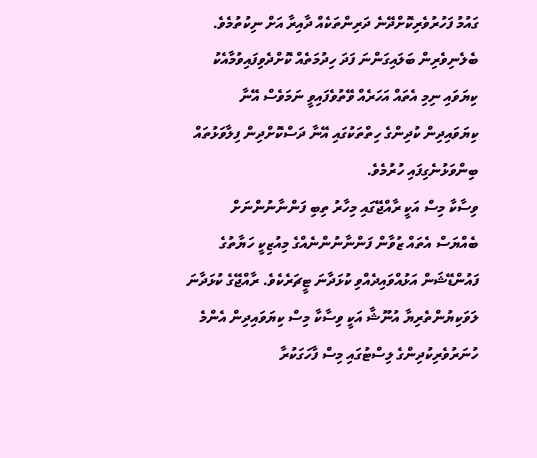ގައުމު ފަހުރުވެރިކޮށްދޭނެ ދަރިންތަކެއް ދާއިރާ އަށް ނިކުތުމެވެ. ބެލެނިވެރިން ބަލައިގަންނަ ފަދަ ހިދުމަތެއް ކޮށްދެވިފައިވުމާއެކު ކިޔަވައި ނިމި އެތައް އަހަރެއް ވޭތުވެފައިވީ ނަމަވެސް އޭނާ ކިޔަވައިދިން ކުދިންގެ ހިތްތަކުގައި އޭނާ ދަސްކޮށްދިން ފިލާވަޅުތައް ބިންވަޅުނެގިފައި ހުރުމެވެ.
ވިސާކާ މިސް އަކީ ރާއްޖޭގައި މިހާރު ތިބި ފަންނާނުންނަށް ބެއްޔަސް އެތައް ޒުވާން ފަންނާނުންނެއްގެ މިއުޒިކީ ހަޔާތުގެ ފައުންޑޭޝަން އަޅުއްވައިދެއްވި ކުޅަދާނަ ޓީޗަރެކެވެ. ރާއްޖޭގެ ކުޅަދާނަ ލަވަކިޔުންތެރިޔާ އުނޫޝާ އަކީ ވިސާކާ މިސް ކިޔަވައިދިން އެންމެ ހުނަރުވެރިކުދިންގެ ލިސްޓުގައި މިސް ފާހަގަކުރާ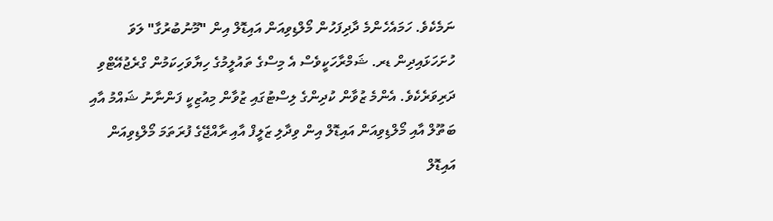ނަމެކެވެ. ހަމައެހެންމެ ދާދިފަހުން މޯލްޑިވިއަން އައިޑޮލް އިން "މޫނުބުރުގާ" ލަވަ ހުށަހަޅައިދިން ޑރ. ޝަމްރާހަކީވެސް އެ މިސްގެ ތައުލީމުގެ ހިޔާވަހިކަމުން ގްރެޖުއޭޓްވި ދަރިވަރެކެވެ. އެންމެ ޒުވާން ކުދިންގެ ލިސްޓުގައި ޒުވާން މިއުޒިކީ ފަންނާނު ޝައްމު އާއި ބަތޫލް އާއި މޯލްޑިވިއަން އައިޑޮލް އިން ވިދާލި ޒަލީފް އާއި ރާއްޖޭގެ ފުރަތަމަ މޯލްޑިވިއަން އައިޑޮލް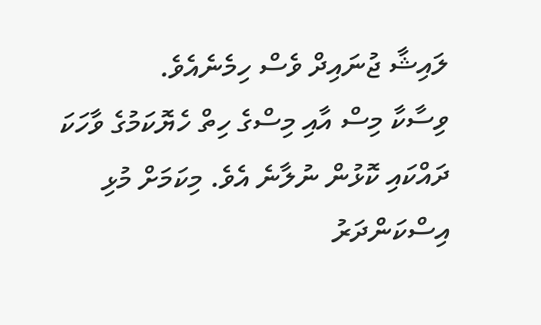ލައިޝާ ޖުނައިދް ވެސް ހިމެނެއެވެ.
ވިސާކާ މިސް އާއި މިސްގެ ހިތް ހެޔޮކަމުގެ ވާހަކަ ދައްކައި ކޮޅުން ނުލާނެ އެވެ. މިކަމަށް މުޅި އިސްކަންދަރު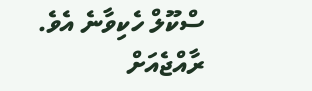ސްކޫލް ހެކިވާނެ އެވެ. ރާއްޖެއަށް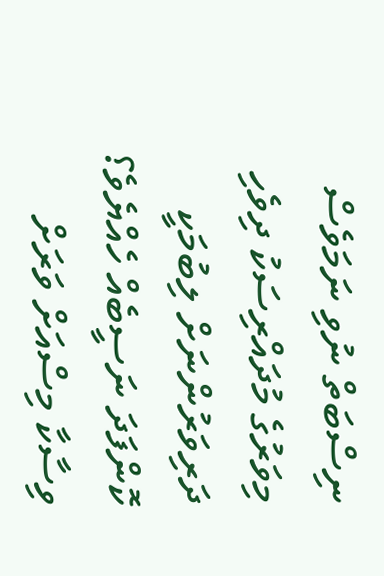ނިސްބަތް ނުވި ނަމަވެސް މިވަރުގެ މުދައްރިސަކު ދިވެހި ދަރިވަރުންނަށް ލިބުމަކީ ކޮންފަދަ ނަސީބެއް ހެއްޔެވެ؟ ވިސާކާ މިސްއަށް ވަރަށް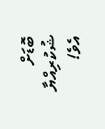ބޮޑަށް ޝުކުރިއްޔާ އެވެ!